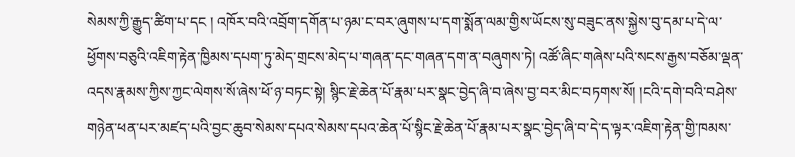སེམས་ཀྱི་རྒྱུད་ཚིག་པ་དང ། འཁོར་བའི་འབྲོག་དགོན་པ་ཉམ་ང་བར་ཞུགས་པ་དག་སྨོན་ལམ་གྱིས་ཡོངས་སུ་བཟུང་ནས་སྐྱེས་བུ་དམ་པ་དེ་ལ་ཕྱོགས་བཅུའི་འཇིག་རྟེན་ཁྱིམས་དཔག་ཏུ་མེད་གྲངས་མེད་པ་གཞན་དང་གཞན་དག་ན་བཞུགས་ཏེ། འཚོ་ཞིང་གཞེས་པའི་སངས་རྒྱས་བཅོམ་ལྡན་འདས་རྣམས་ཀྱིས་ཀྱང་ལེགས་སོ་ཞེས་ཕོ་ཉ་བཏང་སྟེ། སྙིང་རྗེ་ཆེན་པོ་རྣམ་པར་སྣང་བྱེད་ཞི་བ་ཞེས་བྱ་བར་མིང་བཏགས་སོ། །ངའི་དགེ་བའི་བཤེས་གཉེན་ཕན་པར་མཛད་པའི་བྱང་ཆུབ་སེམས་དཔའ་སེམས་དཔའ་ཆེན་པོ་སྙིང་རྗེ་ཆེན་པོ་རྣམ་པར་སྣང་བྱེད་ཞི་བ་དེ་ད་ལྟར་འཇིག་རྟེན་གྱི་ཁམས་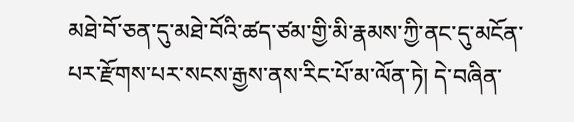མཐེ་བོ་ཅན་དུ་མཐེ་བོའི་ཚད་ཙམ་གྱི་མི་རྣམས་ཀྱི་ནང་དུ་མངོན་པར་རྫོགས་པར་སངས་རྒྱས་ནས་རིང་པོ་མ་ལོན་ཏེ། དེ་བཞིན་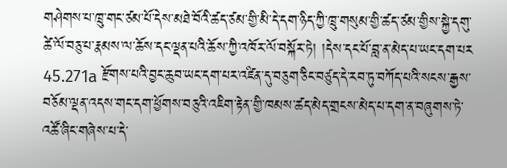གཤེགས་པ་ཁྲུ་གང་ཙམ་པོ་དེས་མཐེ་བོའི་ཚད་ཙམ་གྱི་མི་དེ་དག་ཉིད་ཀྱི་ཁྲུ་གསུམ་གྱི་ཚད་ཙམ་གྱིས་སྐྱེ་དགུ་ཚེ་ལོ་བཅུ་པ་རྣམས་ལ་ཆོས་དང་ལྡན་པའི་ཆོས་ཀྱི་འཁོར་ལོ་བསྐོར་ཏེ། །དེས་དང་པོ་བླ་ན་མེད་པ་ཡང་དག་པར 45.271a རྫོགས་པའི་བྱང་ཆུབ་ཡང་དག་པར་འཛིན་དུ་བཅུག་ཅིང་བཙུད་དེ་རབ་ཏུ་བཀོད་པའི་སངས་རྒྱས་བཅོམ་ལྡན་འདས་གང་དག་ཕྱོགས་བཅུའི་འཇིག་རྟེན་གྱི་ཁམས་ཚད་མེད་གྲངས་མེད་པ་དག་ན་བཞུགས་ཏེ་འཚོ་ཞིང་གཞེས་པ་དེ་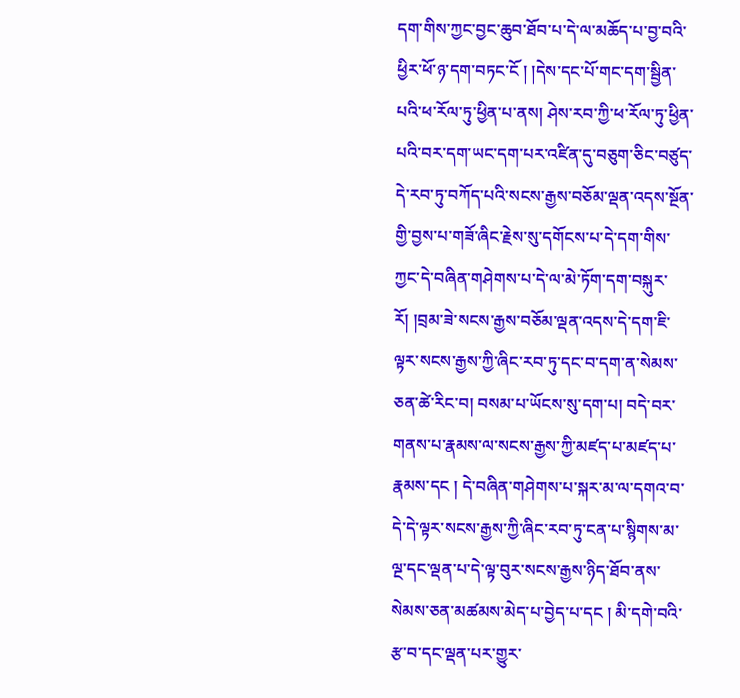དག་གིས་ཀྱང་བྱང་ཆུབ་ཐོབ་པ་དེ་ལ་མཆོད་པ་བྱ་བའི་ཕྱིར་ཕོ་ཉ་དག་བཏང་ངོ ། །དེས་དང་པོ་གང་དག་སྦྱིན་པའི་ཕ་རོལ་ཏུ་ཕྱིན་པ་ནས། ཤེས་རབ་ཀྱི་ཕ་རོལ་ཏུ་ཕྱིན་པའི་བར་དག་ཡང་དག་པར་འཛིན་དུ་བཅུག་ཅིང་བཙུད་དེ་རབ་ཏུ་བཀོད་པའི་སངས་རྒྱས་བཅོམ་ལྡན་འདས་སྔོན་གྱི་བྱས་པ་གཟོ་ཞིང་རྗེས་སུ་དགོངས་པ་དེ་དག་གིས་ཀྱང་དེ་བཞིན་གཤེགས་པ་དེ་ལ་མེ་ཏོག་དག་བསྐུར་རོ། །བྲམ་ཟེ་སངས་རྒྱས་བཅོམ་ལྡན་འདས་དེ་དག་ཇི་ལྟར་སངས་རྒྱས་ཀྱི་ཞིང་རབ་ཏུ་དང་བ་དག་ན་སེམས་ཅན་ཚེ་རིང་བ། བསམ་པ་ཡོངས་སུ་དག་པ། བདེ་བར་གནས་པ་རྣམས་ལ་སངས་རྒྱས་ཀྱི་མཛད་པ་མཛད་པ་རྣམས་དང ། དེ་བཞིན་གཤེགས་པ་སྐར་མ་ལ་དགའ་བ་དེ་དེ་ལྟར་སངས་རྒྱས་ཀྱི་ཞིང་རབ་ཏུ་ངན་པ་སྙིགས་མ་ལྔ་དང་ལྡན་པ་དེ་ལྟ་བུར་སངས་རྒྱས་ཉིད་ཐོབ་ནས་སེམས་ཅན་མཚམས་མེད་པ་བྱེད་པ་དང ། མི་དགེ་བའི་རྩ་བ་དང་ལྡན་པར་གྱུར་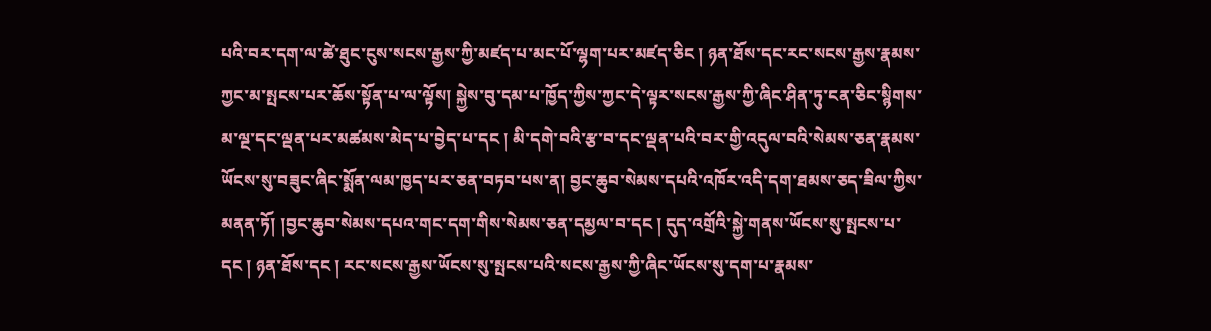པའི་བར་དག་ལ་ཚེ་ཐུང་ངུས་སངས་རྒྱས་ཀྱི་མཛད་པ་མང་པོ་ལྷག་པར་མཛད་ཅིང ། ཉན་ཐོས་དང་རང་སངས་རྒྱས་རྣམས་ཀྱང་མ་སྤངས་པར་ཆོས་སྟོན་པ་ལ་ལྟོས། སྐྱེས་བུ་དམ་པ་ཁྱོད་ཀྱིས་ཀྱང་དེ་ལྟར་སངས་རྒྱས་ཀྱི་ཞིང་ཤིན་ཏུ་ངན་ཅིང་སྙིགས་མ་ལྔ་དང་ལྡན་པར་མཚམས་མེད་པ་བྱེད་པ་དང ། མི་དགེ་བའི་རྩ་བ་དང་ལྡན་པའི་བར་གྱི་འདུལ་བའི་སེམས་ཅན་རྣམས་ཡོངས་སུ་བཟུང་ཞིང་སྨོན་ལམ་ཁྱད་པར་ཅན་བཏབ་པས་ན། བྱང་ཆུབ་སེམས་དཔའི་འཁོར་འདི་དག་ཐམས་ཅད་ཟིལ་ཀྱིས་མནན་ཏོ། །བྱང་ཆུབ་སེམས་དཔའ་གང་དག་གིས་སེམས་ཅན་དམྱལ་བ་དང ། དུད་འགྲོའི་སྐྱེ་གནས་ཡོངས་སུ་སྤངས་པ་དང ། ཉན་ཐོས་དང ། རང་སངས་རྒྱས་ཡོངས་སུ་སྤངས་པའི་སངས་རྒྱས་ཀྱི་ཞིང་ཡོངས་སུ་དག་པ་རྣམས་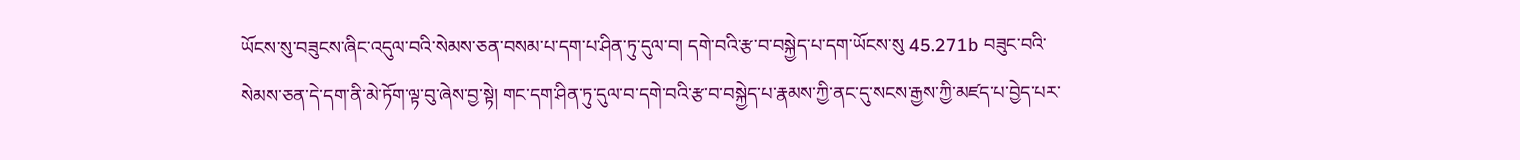ཡོངས་སུ་བཟུངས་ཞིང་འདུལ་བའི་སེམས་ཅན་བསམ་པ་དག་པ་ཤིན་ཏུ་དུལ་བ། དགེ་བའི་རྩ་བ་བསྐྱེད་པ་དག་ཡོངས་སུ 45.271b བཟུང་བའི་སེམས་ཅན་དེ་དག་ནི་མེ་ཏོག་ལྟ་བུ་ཞེས་བྱ་སྟེ། གང་དག་ཤིན་ཏུ་དུལ་བ་དགེ་བའི་རྩ་བ་བསྐྱེད་པ་རྣམས་ཀྱི་ནང་དུ་སངས་རྒྱས་ཀྱི་མཛད་པ་བྱེད་པར་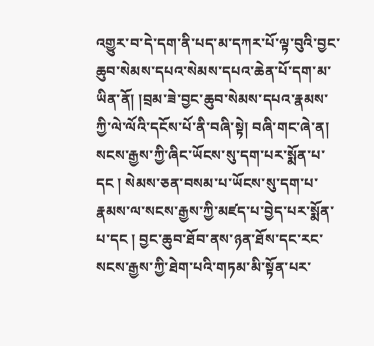འགྱུར་བ་དེ་དག་ནི་པད་མ་དཀར་པོ་ལྟ་བུའི་བྱང་ཆུབ་སེམས་དཔའ་སེམས་དཔའ་ཆེན་པོ་དག་མ་ཡིན་ནོ། །བྲམ་ཟེ་བྱང་ཆུབ་སེམས་དཔའ་རྣམས་ཀྱི་ལེ་ལོའི་དངོས་པོ་ནི་བཞི་སྟེ། བཞི་གང་ཞེ་ན། སངས་རྒྱས་ཀྱི་ཞིང་ཡོངས་སུ་དག་པར་སྨོན་པ་དང ། སེམས་ཅན་བསམ་པ་ཡོངས་སུ་དག་པ་རྣམས་ལ་སངས་རྒྱས་ཀྱི་མཛད་པ་བྱེད་པར་སྨོན་པ་དང ། བྱང་ཆུབ་ཐོབ་ནས་ཉན་ཐོས་དང་རང་སངས་རྒྱས་ཀྱི་ཐེག་པའི་གཏམ་མི་སྟོན་པར་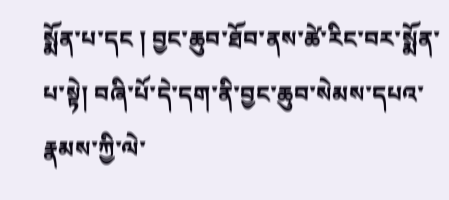སྨོན་པ་དང ། བྱང་ཆུབ་ཐོབ་ནས་ཚེ་རིང་བར་སྨོན་པ་སྟེ། བཞི་པོ་དེ་དག་ནི་བྱང་ཆུབ་སེམས་དཔའ་རྣམས་ཀྱི་ལེ་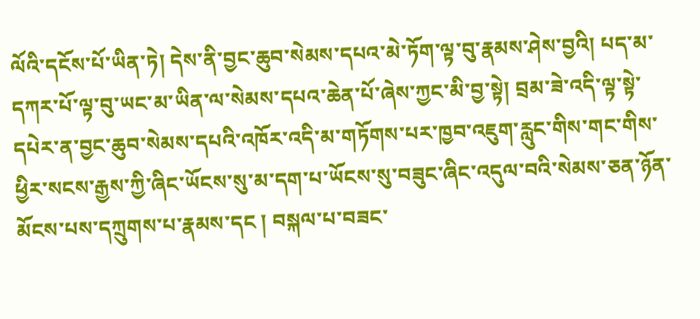ལོའི་དངོས་པོ་ཡིན་ཏེ། དེས་ནི་བྱང་ཆུབ་སེམས་དཔའ་མེ་ཏོག་ལྟ་བུ་རྣམས་ཤེས་བྱའི། པད་མ་དཀར་པོ་ལྟ་བུ་ཡང་མ་ཡིན་ལ་སེམས་དཔའ་ཆེན་པོ་ཞེས་ཀྱང་མི་བྱ་སྟེ། བྲམ་ཟེ་འདི་ལྟ་སྟེ་དཔེར་ན་བྱང་ཆུབ་སེམས་དཔའི་འཁོར་འདི་མ་གཏོགས་པར་ཁྱབ་འཇུག་རླུང་གིས་གང་གིས་ཕྱིར་སངས་རྒྱས་ཀྱི་ཞིང་ཡོངས་སུ་མ་དག་པ་ཡོངས་སུ་བཟུང་ཞིང་འདུལ་བའི་སེམས་ཅན་ཉོན་མོངས་པས་དཀྲུགས་པ་རྣམས་དང ། བསྐལ་པ་བཟང་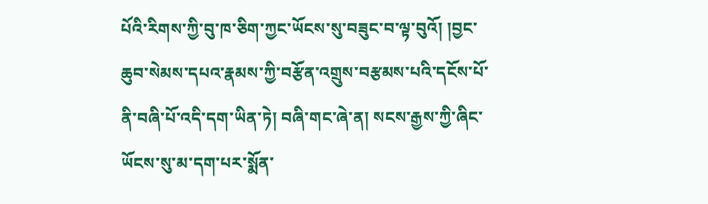པོའི་རིགས་ཀྱི་བུ་ཁ་ཅིག་ཀྱང་ཡོངས་སུ་བཟུང་བ་ལྟ་བུའོ། །བྱང་ཆུབ་སེམས་དཔའ་རྣམས་ཀྱི་བརྩོན་འགྲུས་བརྩམས་པའི་དངོས་པོ་ནི་བཞི་པོ་འདི་དག་ཡིན་ཏེ། བཞི་གང་ཞེ་ན། སངས་རྒྱས་ཀྱི་ཞིང་ཡོངས་སུ་མ་དག་པར་སྨོན་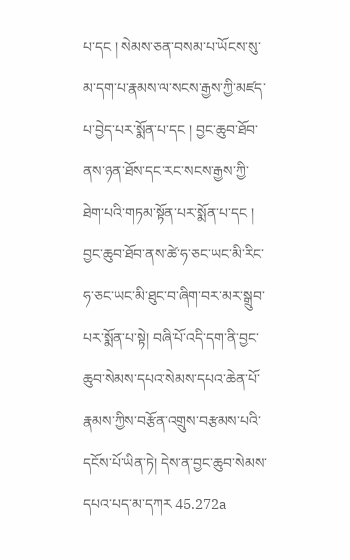པ་དང ། སེམས་ཅན་བསམ་པ་ཡོངས་སུ་མ་དག་པ་རྣམས་ལ་སངས་རྒྱས་ཀྱི་མཛད་པ་བྱེད་པར་སྨོན་པ་དང ། བྱང་ཆུབ་ཐོབ་ནས་ཉན་ཐོས་དང་རང་སངས་རྒྱས་ཀྱི་ཐེག་པའི་གཏམ་སྟོན་པར་སྨོན་པ་དང ། བྱང་ཆུབ་ཐོབ་ནས་ཚེ་ཧ་ཅང་ཡང་མི་རིང་ཧ་ཅང་ཡང་མི་ཐུང་བ་ཞིག་བར་མར་སྒྲུབ་པར་སྨོན་པ་སྟེ། བཞི་པོ་འདི་དག་ནི་བྱང་ཆུབ་སེམས་དཔའ་སེམས་དཔའ་ཆེན་པོ་རྣམས་ཀྱིས་བརྩོན་འགྲུས་བརྩམས་པའི་དངོས་པོ་ཡིན་ཏེ། དེས་ན་བྱང་ཆུབ་སེམས་དཔའ་པད་མ་དཀར 45.272a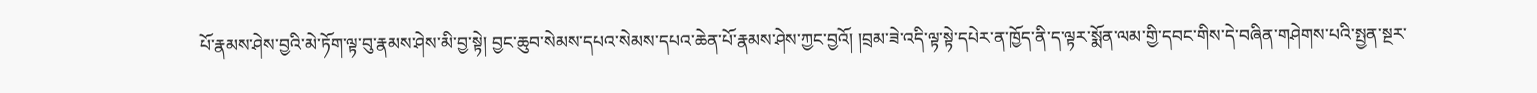པོ་རྣམས་ཤེས་བྱའི་མེ་ཏོག་ལྟ་བུ་རྣམས་ཤེས་མི་བྱ་སྟེ། བྱང་ཆུབ་སེམས་དཔའ་སེམས་དཔའ་ཆེན་པོ་རྣམས་ཤེས་ཀྱང་བྱའོ། །བྲམ་ཟེ་འདི་ལྟ་སྟེ་དཔེར་ན་ཁྱོད་ནི་ད་ལྟར་སྨོན་ལམ་གྱི་དབང་གིས་དེ་བཞིན་གཤེགས་པའི་སྤྱན་སྔར་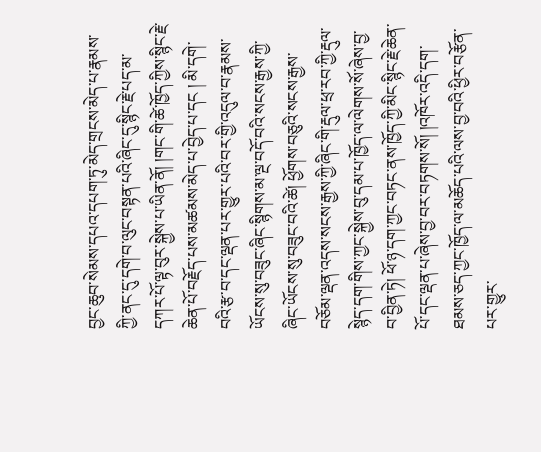བྱང་ཆུབ་སེམས་དཔའ་དཔག་ཏུ་མེད་གྲངས་མེད་པ་རྣམས་ཀྱི་ནང་དུ་དགེ་བ་ལུང་བསྟན་པའི་ཞིང་དུ་སྙིང་རྗེ་པད་མ་དཀར་པོ་ལྟ་བུར་སྐྱེས་པ་ཡིན་ནོ། །གང་གི་ཚེ་ཁྱོད་ཀྱིས་སྙིང་རྗེ་ཆེན་པོ་བརྗོད་པས་མཚམས་མེད་པ་བྱེད་པ་དང ། མི་དགེ་བའི་རྩ་བ་དང་ལྡན་པར་གྱུར་པའི་བར་གྱི་འདུལ་བ་རྣམས་ཡོངས་སུ་བཟུང་ཞིང་སྙིགས་མ་ལྔ་བདོ་བའི་སངས་རྒྱས་ཀྱི་ཞིང་ཡོངས་སུ་བཟུང་བའི་ཚེ། ཕྱོགས་བཅུའི་སངས་རྒྱས་བཅོམ་ལྡན་འདས་སངས་རྒྱས་ཀྱི་ཞིང་གི་རྡུལ་ཕྲ་རབ་ཀྱི་རྡུལ་སྙེད་དག་གིས་ཀྱང་སྐྱེས་བུ་དམ་པ་ཁྱོད་ལ་ལེགས་སོ་ཞེས་བྱ་བ་བྱིན་ཏེ། ཕོ་ཉ་དག་ཀྱང་བཏང་ནས་ཁྱོད་ཀྱི་མིང་སྙིང་རྗེ་ཆེན་པོ་དང་ལྡན་པ་ཞེས་བྱ་བར་བཏགས་སོ། །འཁོར་འདི་དག་ཐམས་ཅད་ཀྱང་ཁྱོད་ལ་མཆོད་པའི་ལས་བྱ་བའི་ཕྱིར་བརྩོན་པར་གྱུར་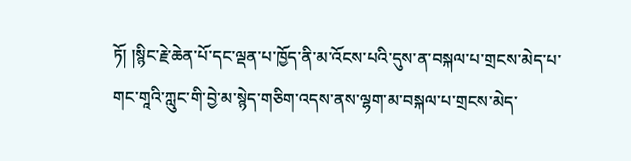ཏོ། །སྙིང་རྗེ་ཆེན་པོ་དང་ལྡན་པ་ཁྱོད་ནི་མ་འོངས་པའི་དུས་ན་བསྐལ་པ་གྲངས་མེད་པ་གང་གཱའི་ཀླུང་གི་བྱེ་མ་སྙེད་གཅིག་འདས་ནས་ལྷག་མ་བསྐལ་པ་གྲངས་མེད་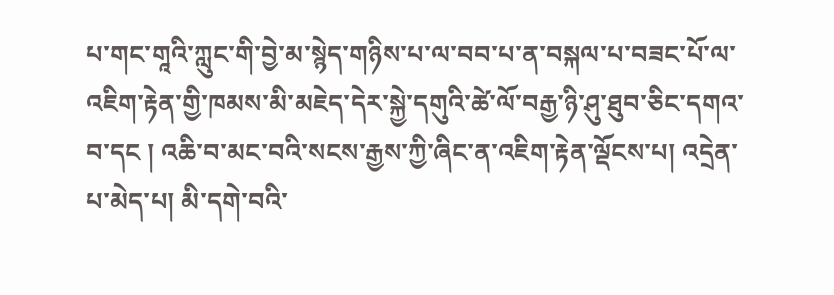པ་གང་གཱའི་ཀླུང་གི་བྱེ་མ་སྙེད་གཉིས་པ་ལ་བབ་པ་ན་བསྐལ་པ་བཟང་པོ་ལ་འཇིག་རྟེན་གྱི་ཁམས་མི་མཇེད་དེར་སྐྱེ་དགུའི་ཚེ་ལོ་བརྒྱ་ཉི་ཤུ་ཐུབ་ཅིང་དགའ་བ་དང ། འཆི་བ་མང་བའི་སངས་རྒྱས་ཀྱི་ཞིང་ན་འཇིག་རྟེན་ལྡོངས་པ། འདྲེན་པ་མེད་པ། མི་དགེ་བའི་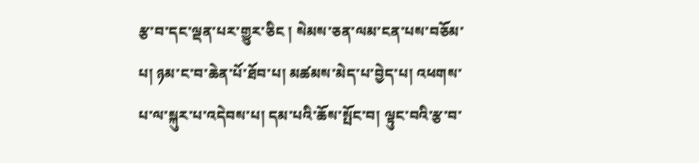རྩ་བ་དང་ལྡན་པར་གྱུར་ཅིང ། སེམས་ཅན་ལམ་ངན་པས་བཅོམ་པ། ཉམ་ང་བ་ཆེན་པོ་ཐོབ་པ། མཚམས་མེད་པ་བྱེད་པ། འཕགས་པ་ལ་སྐུར་པ་འདེབས་པ། དམ་པའི་ཆོས་སྤོང་བ། ལྟུང་བའི་རྩ་བ་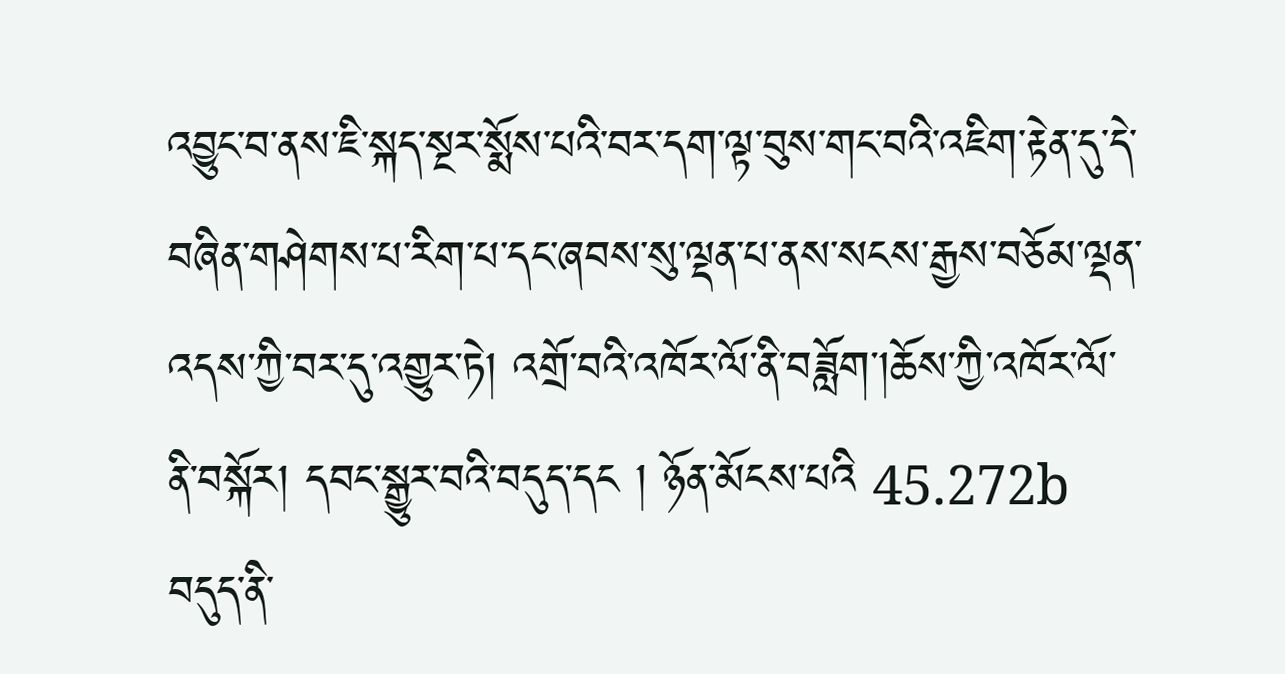འབྱུང་བ་ནས་ཇི་སྐད་སྔར་སྨོས་པའི་བར་དག་ལྟ་བུས་གང་བའི་འཇིག་རྟེན་དུ་དེ་བཞིན་གཤེགས་པ་རིག་པ་དང་ཞབས་སུ་ལྡན་པ་ནས་སངས་རྒྱས་བཅོམ་ལྡན་འདས་ཀྱི་བར་དུ་འགྱུར་ཏེ། འགྲོ་བའི་འཁོར་ལོ་ནི་བཟློག་།ཆོས་ཀྱི་འཁོར་ལོ་ནི་བསྐོར། དབང་སྒྱུར་བའི་བདུད་དང ། ཉོན་མོངས་པའི 45.272b བདུད་ནི་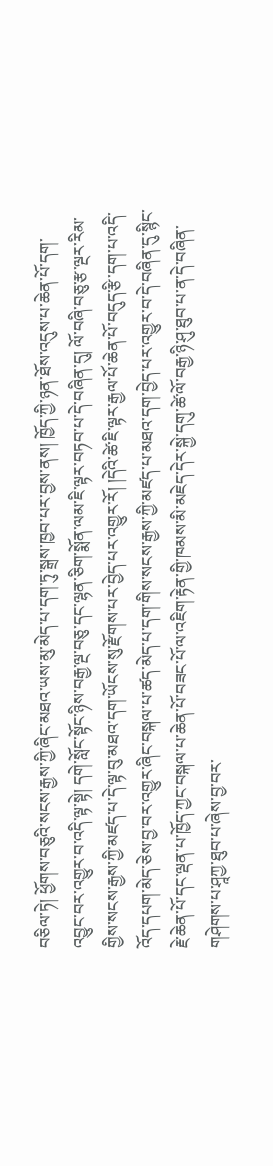བཅིལ་ཏེ། ཕྱོགས་བཅུའི་སངས་རྒྱས་ཀྱི་ཞིང་མཐའ་ཡས་མུ་མེད་པ་དག་ཏུ་སྒྲས་ཁྱབ་པར་བྱས་ནས། ཁྱོད་ཀྱི་ཉན་ཐོས་འདུས་པ་ཆེན་པོ་དག་འབྱུང་བར་འགྱུར་བ་འདི་ལྟ་སྟེ། དགེ་སློང་སྟོང་ཉིས་བརྒྱ་ལྔ་བཅུ་དང་ལྷན་ཅིག་སྨོན་ལམ་ཇི་ལྟར་བཏབ་པ་དེ་བཞིན་དུ། ལོ་བཞི་བཅུ་རྩ་ལྔར་རིམ་གྱིས་སངས་རྒྱས་ཀྱི་མཛད་པ་དེ་ལྟ་བུ་མཐའ་དག་ཡོངས་སུ་རྫོགས་པར་བྱེད་པར་འགྱུར་རོ། །དེའི་ཚེ་ཇི་ལྟར་རྒྱལ་པོ་ཆེན་པོ་བདུད་རྩི་དག་པ་འདི་འོད་དཔག་མེད་ཅེས་བྱ་བར་འགྱུར་ཞིང་བསྐལ་པ་ཚད་མེད་པ་དག་གིས་སངས་རྒྱས་ཀྱི་མཛད་པ་མཐའ་དག་བྱེད་པར་འགྱུར་བ་དེ་བཞིན་དུ་སྙིང་རྗེ་ཆེན་པོ་དང་ལྡན་པ་ཁྱོད་ཀྱང་བསྐལ་པ་ཆེན་པོ་བཟང་པོ་ལ་འཇིག་རྟེན་གྱི་ཁམས་མི་མཇེད་དེར་སྐྱེ་དགུ་ཚེ་ལོ་བརྒྱ་ཉི་ཤུ་ཐུབ་པ་ན་དེ་བཞིན་གཤེགས་པ་ཤཱཀྱ་ཐུབ་པ་ཞེས་བྱ་བར་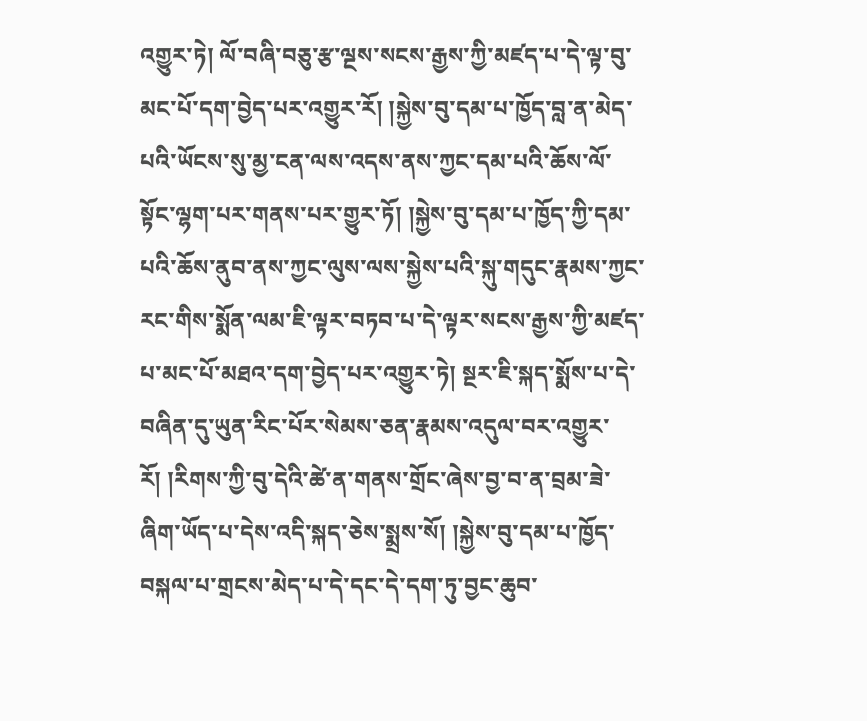འགྱུར་ཏེ། ལོ་བཞི་བཅུ་རྩ་ལྔས་སངས་རྒྱས་ཀྱི་མཛད་པ་དེ་ལྟ་བུ་མང་པོ་དག་བྱེད་པར་འགྱུར་རོ། །སྐྱེས་བུ་དམ་པ་ཁྱོད་བླ་ན་མེད་པའི་ཡོངས་སུ་མྱ་ངན་ལས་འདས་ནས་ཀྱང་དམ་པའི་ཆོས་ལོ་སྟོང་ལྷག་པར་གནས་པར་གྱུར་ཏོ། །སྐྱེས་བུ་དམ་པ་ཁྱོད་ཀྱི་དམ་པའི་ཆོས་ནུབ་ནས་ཀྱང་ལུས་ལས་སྐྱེས་པའི་སྐུ་གདུང་རྣམས་ཀྱང་རང་གིས་སྨོན་ལམ་ཇི་ལྟར་བཏབ་པ་དེ་ལྟར་སངས་རྒྱས་ཀྱི་མཛད་པ་མང་པོ་མཐའ་དག་བྱེད་པར་འགྱུར་ཏེ། སྔར་ཇི་སྐད་སྨོས་པ་དེ་བཞིན་དུ་ཡུན་རིང་པོར་སེམས་ཅན་རྣམས་འདུལ་བར་འགྱུར་རོ། །རིགས་ཀྱི་བུ་དེའི་ཚེ་ན་གནས་གྲོང་ཞེས་བྱ་བ་ན་བྲམ་ཟེ་ཞིག་ཡོད་པ་དེས་འདི་སྐད་ཅེས་སྨྲས་སོ། །སྐྱེས་བུ་དམ་པ་ཁྱོད་བསྐལ་པ་གྲངས་མེད་པ་དེ་དང་དེ་དག་ཏུ་བྱང་ཆུབ་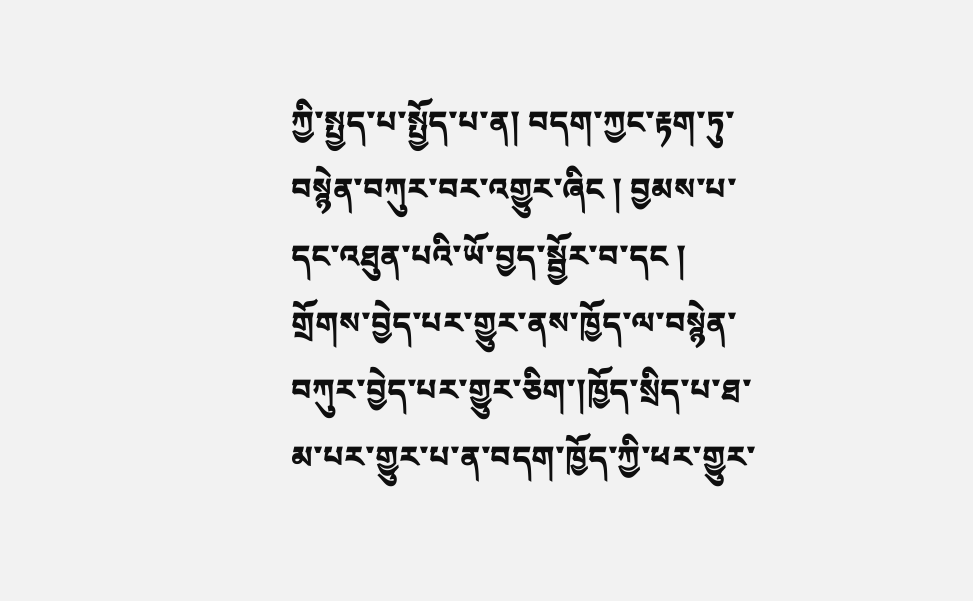ཀྱི་སྤྱད་པ་སྤྱོད་པ་ན། བདག་ཀྱང་རྟག་ཏུ་བསྙེན་བཀུར་བར་འགྱུར་ཞིང ། བྱམས་པ་དང་འཐུན་པའི་ཡོ་བྱད་སྦྱོར་བ་དང ། གྲོགས་བྱེད་པར་གྱུར་ནས་ཁྱོད་ལ་བསྙེན་བཀུར་བྱེད་པར་གྱུར་ཅིག་།ཁྱོད་སྲིད་པ་ཐ་མ་པར་གྱུར་པ་ན་བདག་ཁྱོད་ཀྱི་ཕར་གྱུར་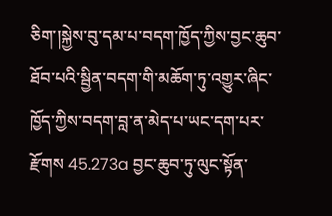ཅིག་།སྐྱེས་བུ་དམ་པ་བདག་ཁྱོད་ཀྱིས་བྱང་ཆུབ་ཐོབ་པའི་སྦྱིན་བདག་གི་མཆོག་ཏུ་འགྱུར་ཞིང་ཁྱོད་ཀྱིས་བདག་བླ་ན་མེད་པ་ཡང་དག་པར་རྫོགས 45.273a བྱང་ཆུབ་ཏུ་ལུང་སྟོན་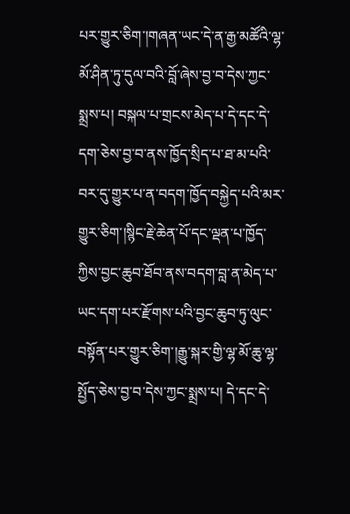པར་གྱུར་ཅིག་།གཞན་ཡང་དེ་ན་རྒྱ་མཚོའི་ལྷ་མོ་ཤིན་ཏུ་དུལ་བའི་བློ་ཞེས་བྱ་བ་དེས་ཀྱང་སྨྲས་པ། བསྐལ་པ་གྲངས་མེད་པ་དེ་དང་དེ་དག་ཅེས་བྱ་བ་ནས་ཁྱོད་སྲིད་པ་ཐ་མ་པའི་བར་དུ་གྱུར་པ་ན་བདག་ཁྱོད་བསྐྱེད་པའི་མར་གྱུར་ཅིག་།སྙིང་རྗེ་ཆེན་པོ་དང་ལྡན་པ་ཁྱོད་ཀྱིས་བྱང་ཆུབ་ཐོབ་ནས་བདག་བླ་ན་མེད་པ་ཡང་དག་པར་རྫོགས་པའི་བྱང་ཆུབ་ཏུ་ལུང་བསྟོན་པར་གྱུར་ཅིག་།རྒྱུ་སྐར་གྱི་ལྷ་མོ་ཆུ་ལྷ་སྤྱོད་ཅེས་བྱ་བ་དེས་ཀྱང་སྨྲས་པ། དེ་དང་དེ་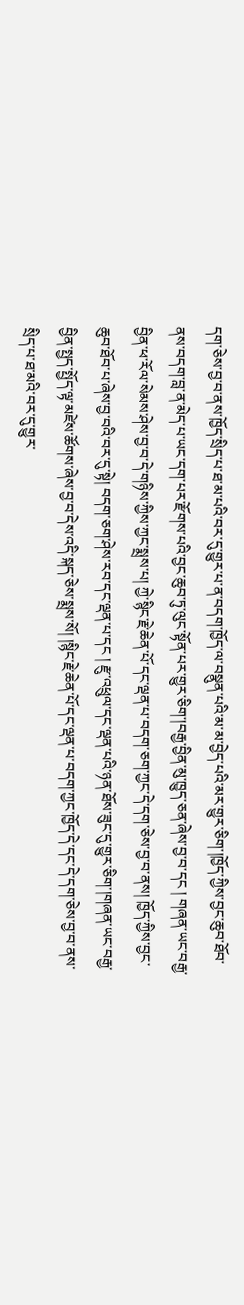དག་ཅེས་བྱ་བ་ནས་ཁྱོད་སྲིད་པ་ཐ་མ་པའི་བར་དུ་གྱུར་པ་ན་བདག་ཁྱོད་ལ་བསྣུན་པའི་མ་མ་བྱེད་པའི་མར་གྱུར་ཅིག་།ཁྱོད་ཀྱིས་བྱང་ཆུབ་ཐོབ་ནས་བདག་བླ་ན་མེད་པ་ཡང་དག་པར་རྫོགས་པའི་བྱང་ཆུབ་ཏུ་ལུང་སྟོན་པར་གྱུར་ཅིག་།བརྒྱ་བྱིན་མུ་ཁྱུད་ཅན་ཞེས་བྱ་བ་དང ། གཞན་ཡང་བརྒྱ་བྱིན་ཕ་རོལ་སེམས་ཤེས་བྱ་བ་དེ་གཉིས་ཀྱིས་ཀྱང་སྨྲས་པ། ཀྱེ་སྙིང་རྗེ་ཆེན་པོ་དང་ལྡན་པ་བདག་ཅག་ཀྱང་དེ་དག་ཅེས་བྱ་བ་ནས། ཁྱོད་ཀྱིས་བྱང་ཆུབ་ཐོབ་པ་ཞེས་བྱ་བའི་བར་དུ་སྟེ། བདག་ཅག་ཤེས་རབ་དང་ལྡན་པ་དང ། རྫུ་འཕྲུལ་དང་ལྡན་པའི་ཉན་ཐོས་ཟུང་དུ་གྱུར་ཅིག་།གཞན་ཡང་བརྒྱ་བྱིན་སྤྱད་སྤྱོད་ལྟ་མཛེས་ཚོགས་ཞེས་བྱ་བ་དེས་འདི་སྐད་ཅེས་སྨྲས་སོ། །སྙིང་རྗེ་ཆེན་པོ་དང་ལྡན་པ་བདག་ཀྱང་ཁྱོད་དེ་དང་དེ་དག་ཅེས་བྱ་བ་ནས་སྲིད་པ་ཐ་མའི་བར་དུ་གྱུར་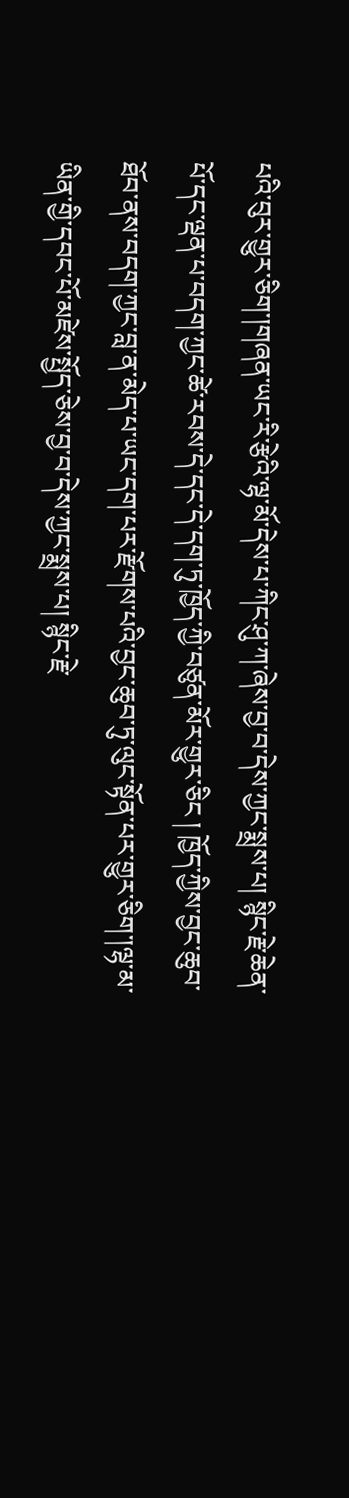པའི་བུར་གྱུར་ཅིག་།གཞན་ཡང་རི་རྩེའི་ལྷ་མོ་དེས་པ་ཀིང་ཤུ་ཀ་ཞེས་བྱ་བ་དེས་ཀྱང་སྨྲས་པ། སྙིང་རྗེ་ཆེན་པོ་དང་ལྡན་པ་བདག་ཀྱང་ཚེ་རབས་དེ་དང་དེ་དག་ཏུ་ཁྱོད་ཀྱི་བཙུན་མོར་གྱུར་ཅིང ། ཁྱོད་ཀྱིས་བྱང་ཆུབ་ཐོབ་ནས་བདག་ཀྱང་བླ་ན་མེད་པ་ཡང་དག་པར་རྫོགས་པའི་བྱང་ཆུབ་ཏུ་ལུང་སྟོན་པར་གྱུར་ཅིག་།ལྷ་མ་ཡིན་གྱི་དབང་པོ་མཛེས་སྤྱོད་ཅེས་བྱ་བ་དེས་ཀྱང་སྨྲས་པ། སྙིང་རྗེ་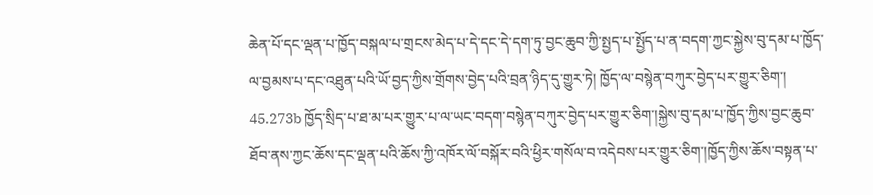ཆེན་པོ་དང་ལྡན་པ་ཁྱོད་བསྐལ་པ་གྲངས་མེད་པ་དེ་དང་དེ་དག་ཏུ་བྱང་ཆུབ་ཀྱི་སྤྱད་པ་སྤྱོད་པ་ན་བདག་ཀྱང་སྐྱེས་བུ་དམ་པ་ཁྱོད་ལ་བྱམས་པ་དང་འཐུན་པའི་ཡོ་བྱད་ཀྱིས་གྲོགས་བྱེད་པའི་བྲན་ཉིད་དུ་གྱུར་ཏེ། ཁྱོད་ལ་བསྙེན་བཀུར་བྱེད་པར་གྱུར་ཅིག་། 45.273b ཁྱོད་སྲིད་པ་ཐ་མ་པར་གྱུར་པ་ལ་ཡང་བདག་བསྙེན་བཀུར་བྱེད་པར་གྱུར་ཅིག་།སྐྱེས་བུ་དམ་པ་ཁྱོད་ཀྱིས་བྱང་ཆུབ་ཐོབ་ནས་ཀྱང་ཆོས་དང་ལྡན་པའི་ཆོས་ཀྱི་འཁོར་ལོ་བསྐོར་བའི་ཕྱིར་གསོལ་བ་འདེབས་པར་གྱུར་ཅིག་།ཁྱོད་ཀྱིས་ཆོས་བསྟན་པ་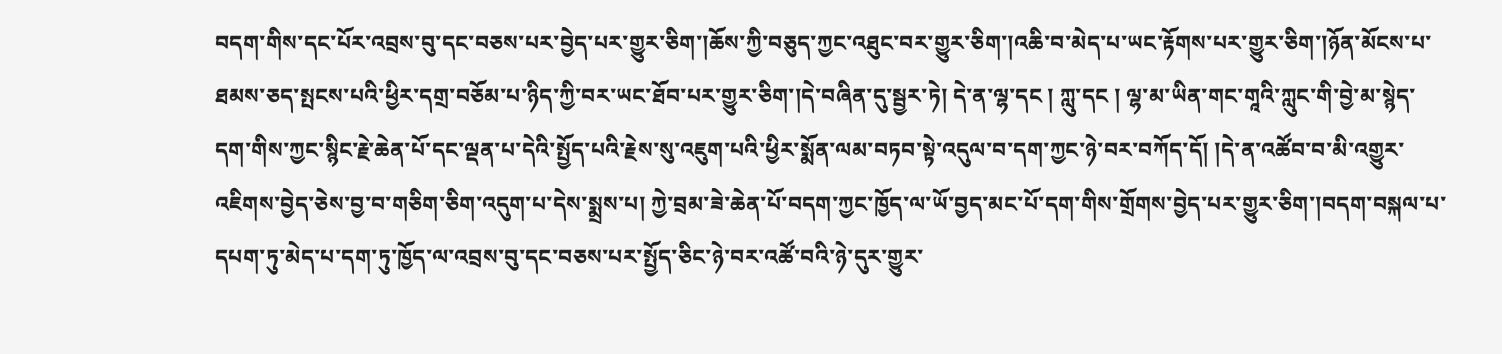བདག་གིས་དང་པོར་འབྲས་བུ་དང་བཅས་པར་བྱེད་པར་གྱུར་ཅིག་།ཆོས་ཀྱི་བཅུད་ཀྱང་འཐུང་བར་གྱུར་ཅིག་།འཆི་བ་མེད་པ་ཡང་རྟོགས་པར་གྱུར་ཅིག་།ཉོན་མོངས་པ་ཐམས་ཅད་སྤངས་པའི་ཕྱིར་དགྲ་བཅོམ་པ་ཉིད་ཀྱི་བར་ཡང་ཐོབ་པར་གྱུར་ཅིག་།དེ་བཞིན་དུ་སྦྱར་ཏེ། དེ་ན་ལྷ་དང ། ཀླུ་དང ། ལྷ་མ་ཡིན་གང་གཱའི་ཀླུང་གི་བྱེ་མ་སྙེད་དག་གིས་ཀྱང་སྙིང་རྗེ་ཆེན་པོ་དང་ལྡན་པ་དེའི་སྤྱོད་པའི་རྗེས་སུ་འཇུག་པའི་ཕྱིར་སྨོན་ལམ་བཏབ་སྟེ་འདུལ་བ་དག་ཀྱང་ཉེ་བར་བཀོད་དོ། །དེ་ན་འཚོབ་བ་མི་འགྱུར་འཇིགས་བྱེད་ཅེས་བྱ་བ་གཅིག་ཅིག་འདུག་པ་དེས་སྨྲས་པ། ཀྱེ་བྲམ་ཟེ་ཆེན་པོ་བདག་ཀྱང་ཁྱོད་ལ་ཡོ་བྱད་མང་པོ་དག་གིས་གྲོགས་བྱེད་པར་གྱུར་ཅིག་།བདག་བསྐལ་པ་དཔག་ཏུ་མེད་པ་དག་ཏུ་ཁྱོད་ལ་འབྲས་བུ་དང་བཅས་པར་སྤྱོད་ཅིང་ཉེ་བར་འཚོ་བའི་ཉེ་དུར་གྱུར་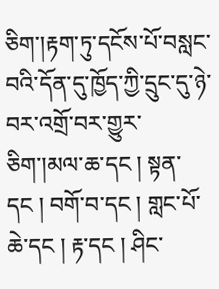ཅིག་།རྟག་ཏུ་དངོས་པོ་བསླང་བའི་དོན་དུ་ཁྱོད་ཀྱི་དྲུང་དུ་ཉེ་བར་འགྲོ་བར་གྱུར་ཅིག་།མལ་ཆ་དང ། སྟན་དང ། བགོ་བ་དང ། གླང་པོ་ཆེ་དང ། རྟ་དང ། ཤིང་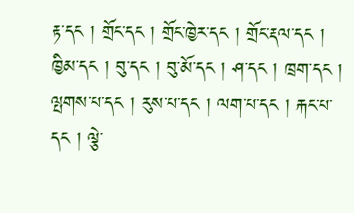རྟ་དང ། གྲོང་དང ། གྲོང་ཁྱེར་དང ། གྲོང་རྡལ་དང ། ཁྱིམ་དང ། བུ་དང ། བུ་མོ་དང ། ཤ་དང ། ཁྲག་དང ། ལྤགས་པ་དང ། རུས་པ་དང ། ལག་པ་དང ། རྐང་པ་དང ། ལྕེ་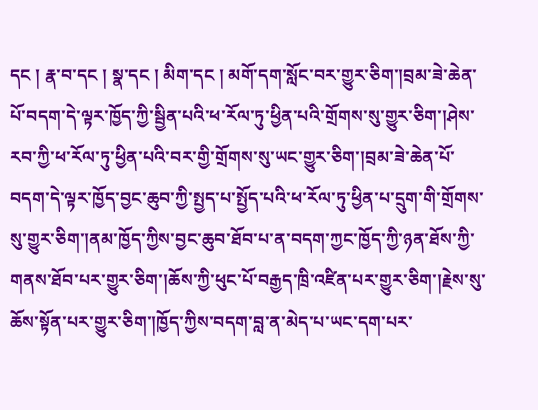དང ། རྣ་བ་དང ། སྣ་དང ། མིག་དང ། མགོ་དག་སློང་བར་གྱུར་ཅིག་།བྲམ་ཟེ་ཆེན་པོ་བདག་དེ་ལྟར་ཁྱོད་ཀྱི་སྦྱིན་པའི་ཕ་རོལ་ཏུ་ཕྱིན་པའི་གྲོགས་སུ་གྱུར་ཅིག་།ཤེས་རབ་ཀྱི་ཕ་རོལ་ཏུ་ཕྱིན་པའི་བར་གྱི་གྲོགས་སུ་ཡང་གྱུར་ཅིག་།བྲམ་ཟེ་ཆེན་པོ་བདག་དེ་ལྟར་ཁྱོད་བྱང་ཆུབ་ཀྱི་སྤྱད་པ་སྤྱོད་པའི་ཕ་རོལ་ཏུ་ཕྱིན་པ་དྲུག་གི་གྲོགས་སུ་གྱུར་ཅིག་།ནམ་ཁྱོད་ཀྱིས་བྱང་ཆུབ་ཐོབ་པ་ན་བདག་ཀྱང་ཁྱོད་ཀྱི་ཉན་ཐོས་ཀྱི་གནས་ཐོབ་པར་གྱུར་ཅིག་།ཆོས་ཀྱི་ཕུང་པོ་བརྒྱད་ཁྲི་འཛིན་པར་གྱུར་ཅིག་།རྗེས་སུ་ཆོས་སྟོན་པར་གྱུར་ཅིག་།ཁྱོད་ཀྱིས་བདག་བླ་ན་མེད་པ་ཡང་དག་པར་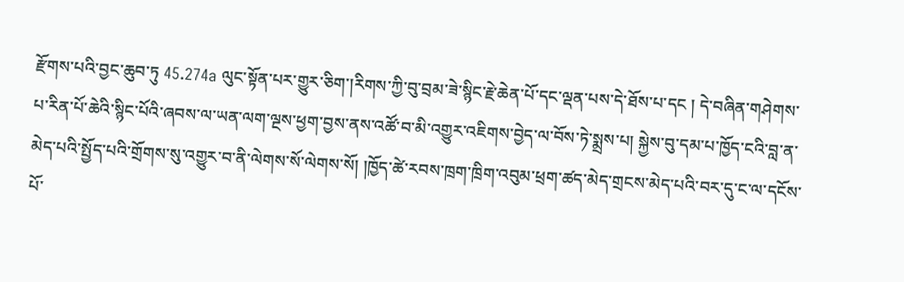རྫོགས་པའི་བྱང་ཆུབ་ཏུ 45.274a ལུང་སྟོན་པར་གྱུར་ཅིག་།རིགས་ཀྱི་བུ་བྲམ་ཟེ་སྙིང་རྗེ་ཆེན་པོ་དང་ལྡན་པས་དེ་ཐོས་པ་དང ། དེ་བཞིན་གཤེགས་པ་རིན་པོ་ཆེའི་སྙིང་པོའི་ཞབས་ལ་ཡན་ལག་ལྔས་ཕྱག་བྱས་ནས་འཚོ་བ་མི་འགྱུར་འཇིགས་བྱེད་ལ་བོས་ཏེ་སྨྲས་པ། སྐྱེས་བུ་དམ་པ་ཁྱོད་ངའི་བླ་ན་མེད་པའི་སྤྱོད་པའི་གྲོགས་སུ་འགྱུར་བ་ནི་ལེགས་སོ་ལེགས་སོ། །ཁྱོད་ཚེ་རབས་ཁྲག་ཁྲིག་འབུམ་ཕྲག་ཚད་མེད་གྲངས་མེད་པའི་བར་དུ་ང་ལ་དངོས་པོ་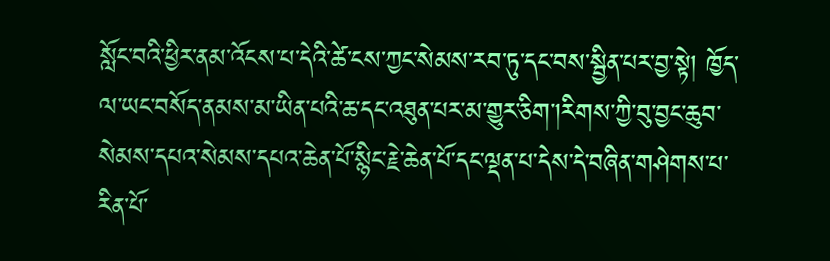སློང་བའི་ཕྱིར་ནམ་འོངས་པ་དེའི་ཚེ་ངས་ཀྱང་སེམས་རབ་ཏུ་དང་བས་སྦྱིན་པར་བྱ་སྟེ། ཁྱོད་ལ་ཡང་བསོད་ནམས་མ་ཡིན་པའི་ཆ་དང་འཐུན་པར་མ་གྱུར་ཅིག་།རིགས་ཀྱི་བུ་བྱང་ཆུབ་སེམས་དཔའ་སེམས་དཔའ་ཆེན་པོ་སྙིང་རྗེ་ཆེན་པོ་དང་ལྡན་པ་དེས་དེ་བཞིན་གཤེགས་པ་རིན་པོ་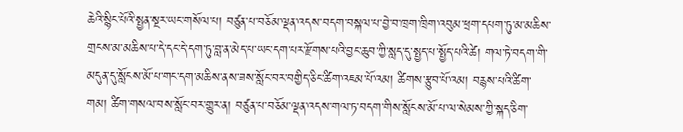ཆེའི་སྙིང་པོའི་སྤྱན་སྔར་ཡང་གསོལ་པ། བཙུན་པ་བཅོམ་ལྡན་འདས་བདག་བསྐལ་པ་བྱེ་བ་ཁྲག་ཁྲིག་འབུམ་ཕྲག་དཔག་ཏུ་མ་མཆིས་གྲངས་མ་མཆིས་པ་དེ་དང་དེ་དག་ཏུ་བླ་ན་མེད་པ་ཡང་དག་པར་རྫོགས་པའི་བྱང་ཆུབ་ཀྱི་སླད་དུ་སྤྱད་པ་སྤྱོད་པའི་ཚེ། གལ་ཏེ་བདག་གི་མདུན་དུ་སློངས་མོ་པ་གང་དག་མཆིས་ནས་ཟས་སློང་བར་བགྱིད་ཅིང་ཚིག་འཇམ་པོ་འམ། ཚིགས་རྩུབ་པོ་འམ། བརྙས་པའི་ཚིག་གམ། ཚིག་གསལ་བས་སློང་བར་གྱུར་ན། བཙུན་པ་བཅོམ་ལྡན་འདས་གལ་ཏ་བདག་གིས་སློངས་མོ་པ་ལ་སེམས་ཀྱི་སྐད་ཅིག་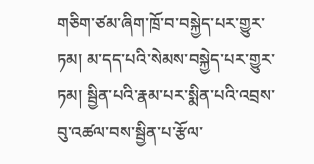གཅིག་ཙམ་ཞིག་ཁྲོ་བ་བསྐྱེད་པར་གྱུར་ཏམ། མ་དད་པའི་སེམས་བསྐྱེད་པར་གྱུར་ཏམ། སྦྱིན་པའི་རྣམ་པར་སྨིན་པའི་འབྲས་བུ་འཚལ་བས་སྦྱིན་པ་རྩོལ་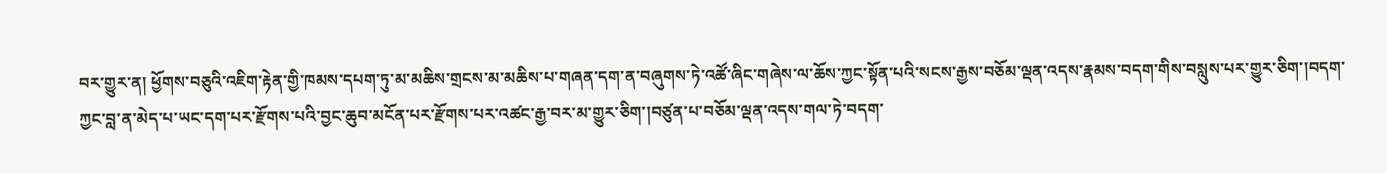བར་གྱུར་ན། ཕྱོགས་བཅུའི་འཇིག་རྟེན་གྱི་ཁམས་དཔག་ཏུ་མ་མཆིས་གྲངས་མ་མཆིས་པ་གཞན་དག་ན་བཞུགས་ཏེ་འཚོ་ཞིང་གཞེས་ལ་ཆོས་ཀྱང་སྟོན་པའི་སངས་རྒྱས་བཅོམ་ལྡན་འདས་རྣམས་བདག་གིས་བསླུས་པར་གྱུར་ཅིག་།བདག་ཀྱང་བླ་ན་མེད་པ་ཡང་དག་པར་རྫོགས་པའི་བྱང་ཆུབ་མངོན་པར་རྫོགས་པར་འཚང་རྒྱ་བར་མ་གྱུར་ཅིག་།བཙུན་པ་བཅོམ་ལྡན་འདས་གལ་ཏེ་བདག་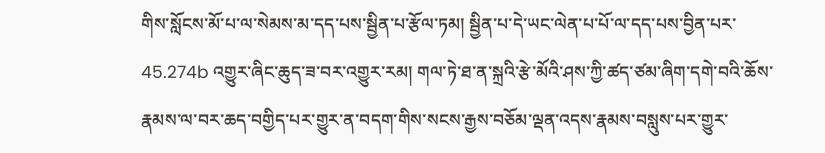གིས་སློངས་མོ་པ་ལ་སེམས་མ་དད་པས་སྦྱིན་པ་རྩོལ་ཏམ། སྦྱིན་པ་དེ་ཡང་ལེན་པ་པོ་ལ་དད་པས་བྱིན་པར་ 45.274b འགྱུར་ཞིང་ཆུད་ཟ་བར་འགྱུར་རམ། གལ་ཏེ་ཐ་ན་སྐྲའི་རྩེ་མོའི་ཤས་ཀྱི་ཚད་ཙམ་ཞིག་དགེ་བའི་ཆོས་རྣམས་ལ་བར་ཆད་བགྱིད་པར་གྱུར་ན་བདག་གིས་སངས་རྒྱས་བཅོམ་ལྡན་འདས་རྣམས་བསླུས་པར་གྱུར་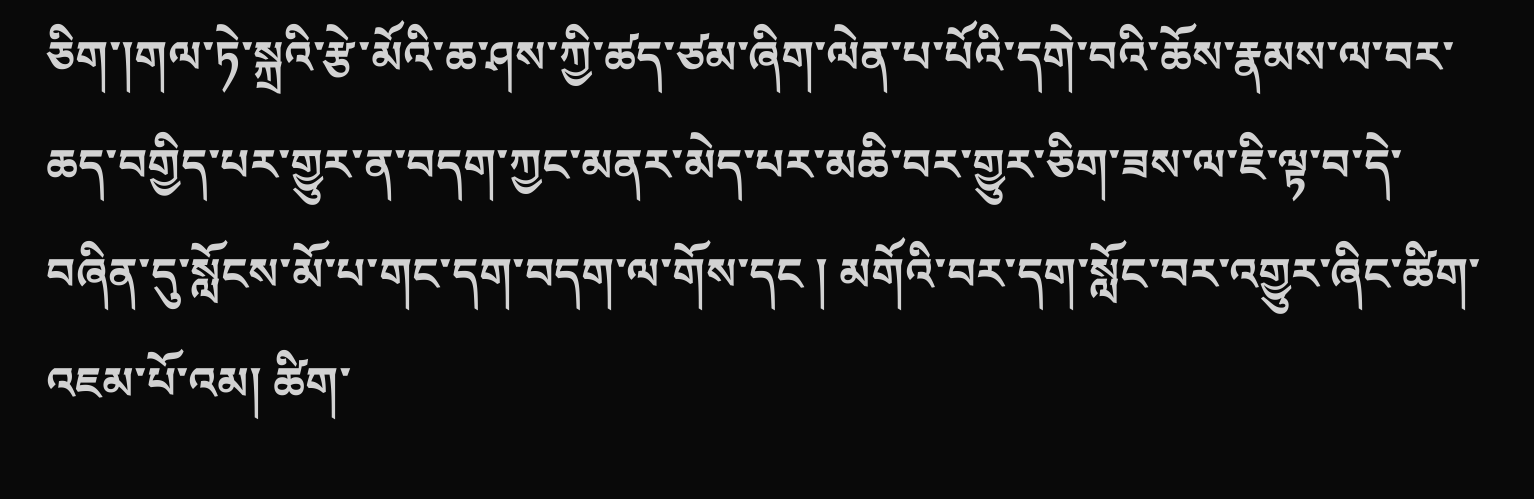ཅིག་།གལ་ཏེ་སྐྲའི་རྩེ་མོའི་ཆ་ཤས་ཀྱི་ཚད་ཙམ་ཞིག་ལེན་པ་པོའི་དགེ་བའི་ཆོས་རྣམས་ལ་བར་ཆད་བགྱིད་པར་གྱུར་ན་བདག་ཀྱང་མནར་མེད་པར་མཆི་བར་གྱུར་ཅིག་ཟས་ལ་ཇི་ལྟ་བ་དེ་བཞིན་དུ་སློངས་མོ་པ་གང་དག་བདག་ལ་གོས་དང ། མགོའི་བར་དག་སློང་བར་འགྱུར་ཞིང་ཚིག་འཇམ་པོ་འམ། ཚིག་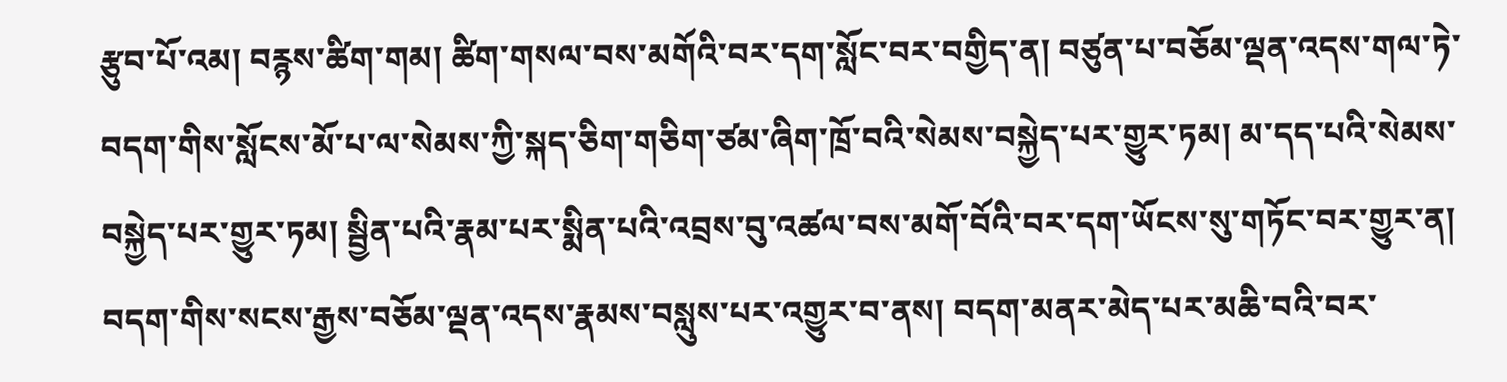རྩུབ་པོ་འམ། བརྙས་ཚིག་གམ། ཚིག་གསལ་བས་མགོའི་བར་དག་སློང་བར་བགྱིད་ན། བཙུན་པ་བཅོམ་ལྡན་འདས་གལ་ཏེ་བདག་གིས་སློངས་མོ་པ་ལ་སེམས་ཀྱི་སྐད་ཅིག་གཅིག་ཙམ་ཞིག་ཁྲོ་བའི་སེམས་བསྐྱེད་པར་གྱུར་ཏམ། མ་དད་པའི་སེམས་བསྐྱེད་པར་གྱུར་ཏམ། སྦྱིན་པའི་རྣམ་པར་སྨིན་པའི་འབྲས་བུ་འཚལ་བས་མགོ་བོའི་བར་དག་ཡོངས་སུ་གཏོང་བར་གྱུར་ན། བདག་གིས་སངས་རྒྱས་བཅོམ་ལྡན་འདས་རྣམས་བསླུས་པར་འགྱུར་བ་ནས། བདག་མནར་མེད་པར་མཆི་བའི་བར་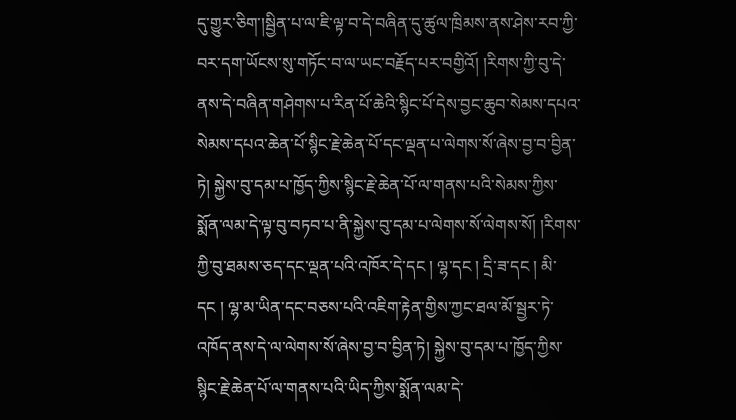དུ་གྱུར་ཅིག་།སྦྱིན་པ་ལ་ཇི་ལྟ་བ་དེ་བཞིན་དུ་ཚུལ་ཁྲིམས་ནས་ཤེས་རབ་ཀྱི་བར་དག་ཡོངས་སུ་གཏོང་བ་ལ་ཡང་བརྗོད་པར་བགྱིའོ། །རིགས་ཀྱི་བུ་དེ་ནས་དེ་བཞིན་གཤེགས་པ་རིན་པོ་ཆེའི་སྙིང་པོ་དེས་བྱང་ཆུབ་སེམས་དཔའ་སེམས་དཔའ་ཆེན་པོ་སྙིང་རྗེ་ཆེན་པོ་དང་ལྡན་པ་ལེགས་སོ་ཞེས་བྱ་བ་བྱིན་ཏེ། སྐྱེས་བུ་དམ་པ་ཁྱོད་ཀྱིས་སྙིང་རྗེ་ཆེན་པོ་ལ་གནས་པའི་སེམས་ཀྱིས་སྨོན་ལམ་དེ་ལྟ་བུ་བཏབ་པ་ནི་སྐྱེས་བུ་དམ་པ་ལེགས་སོ་ལེགས་སོ། །རིགས་ཀྱི་བུ་ཐམས་ཅད་དང་ལྡན་པའི་འཁོར་དེ་དང ། ལྷ་དང ། དྲི་ཟ་དང ། མི་དང ། ལྷ་མ་ཡིན་དང་བཅས་པའི་འཇིག་རྟེན་གྱིས་ཀྱང་ཐལ་མོ་སྦྱར་ཏེ་འཁོད་ནས་དེ་ལ་ལེགས་སོ་ཞེས་བྱ་བ་བྱིན་ཏེ། སྐྱེས་བུ་དམ་པ་ཁྱོད་ཀྱིས་སྙིང་རྗེ་ཆེན་པོ་ལ་གནས་པའི་ཡིད་ཀྱིས་སྨོན་ལམ་དེ་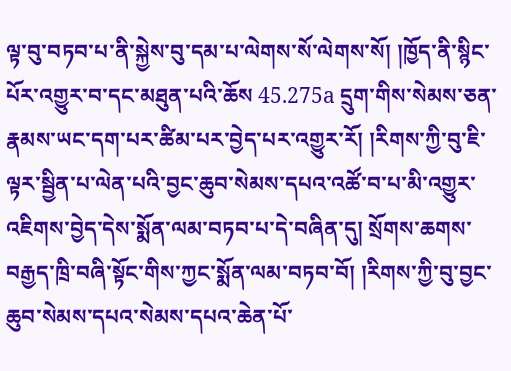ལྟ་བུ་བཏབ་པ་ནི་སྐྱེས་བུ་དམ་པ་ལེགས་སོ་ལེགས་སོ། །ཁྱོད་ནི་སྙིང་པོར་འགྱུར་བ་དང་མཐུན་པའི་ཆོས 45.275a དྲུག་གིས་སེམས་ཅན་རྣམས་ཡང་དག་པར་ཚིམ་པར་བྱེད་པར་འགྱུར་རོ། །རིགས་ཀྱི་བུ་ཇི་ལྟར་སྦྱིན་པ་ལེན་པའི་བྱང་ཆུབ་སེམས་དཔའ་འཚོ་བ་པ་མི་འགྱུར་འཇིགས་བྱེད་དེས་སྨོན་ལམ་བཏབ་པ་དེ་བཞིན་དུ། སྲོགས་ཆགས་བརྒྱད་ཁྲི་བཞི་སྟོང་གིས་ཀྱང་སྨོན་ལམ་བཏབ་བོ། །རིགས་ཀྱི་བུ་བྱང་ཆུབ་སེམས་དཔའ་སེམས་དཔའ་ཆེན་པོ་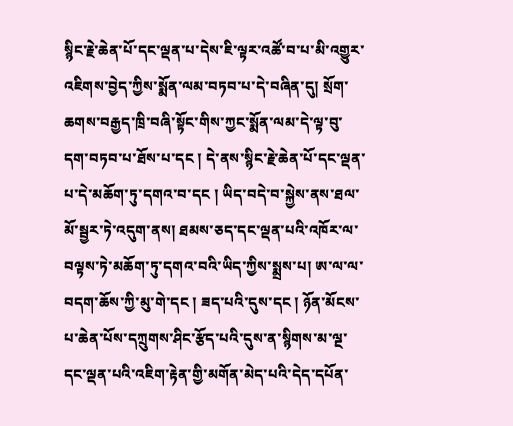སྙིང་རྗེ་ཆེན་པོ་དང་ལྡན་པ་དེས་ཇི་ལྟར་འཚོ་བ་པ་མི་འགྱུར་འཇིགས་བྱེད་ཀྱིས་སྨོན་ལམ་བཏབ་པ་དེ་བཞིན་དུ། སྲོག་ཆགས་བརྒྱད་ཁྲི་བཞི་སྟོང་གིས་ཀྱང་སྨོན་ལམ་དེ་ལྟ་བུ་དག་བཏབ་པ་ཐོས་པ་དང ། དེ་ནས་སྙིང་རྗེ་ཆེན་པོ་དང་ལྡན་པ་དེ་མཆོག་ཏུ་དགའ་བ་དང ། ཡིད་བདེ་བ་སྐྱེས་ནས་ཐལ་མོ་སྦྱར་ཏེ་འདུག་ནས། ཐམས་ཅད་དང་ལྡན་པའི་འཁོར་ལ་བལྟས་ཏེ་མཆོག་ཏུ་དགའ་བའི་ཡིད་ཀྱིས་སྨྲས་པ། ཨ་ལ་ལ་བདག་ཆོས་ཀྱི་མུ་གེ་དང ། ཟད་པའི་དུས་དང ། ཉོན་མོངས་པ་ཆེན་པོས་དཀྲུགས་ཤིང་རྩོད་པའི་དུས་ན་སྙིགས་མ་ལྔ་དང་ལྡན་པའི་འཇིག་རྟེན་གྱི་མགོན་མེད་པའི་དེད་དཔོན་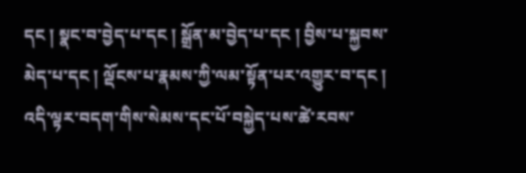དང ། སྣང་བ་བྱེད་པ་དང ། སྒྲོན་མ་བྱེད་པ་དང ། བྱིས་པ་སྐྱབས་མེད་པ་དང ། ལྡོངས་པ་རྣམས་ཀྱི་ལམ་སྟོན་པར་འགྱུར་བ་དང ། འདི་ལྟར་བདག་གིས་སེམས་དང་པོ་བསྐྱེད་པས་ཚེ་རབས་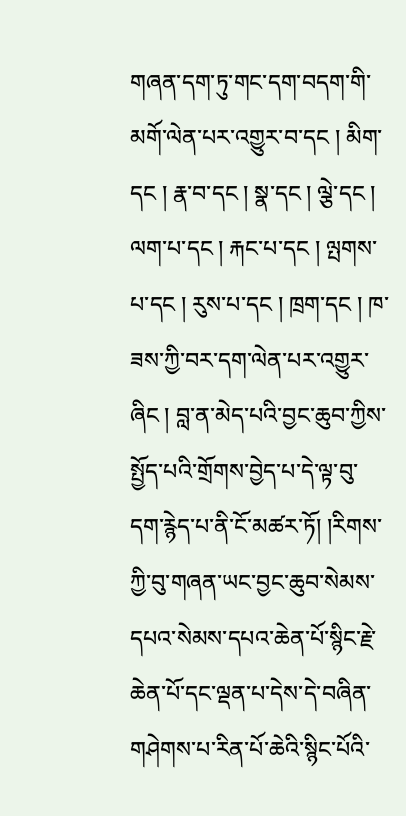གཞན་དག་ཏུ་གང་དག་བདག་གི་མགོ་ལེན་པར་འགྱུར་བ་དང ། མིག་དང ། རྣ་བ་དང ། སྣ་དང ། ལྕེ་དང ། ལག་པ་དང ། རྐང་པ་དང ། ལྤགས་པ་དང ། རུས་པ་དང ། ཁྲག་དང ། ཁ་ཟས་ཀྱི་བར་དག་ལེན་པར་འགྱུར་ཞིང ། བླ་ན་མེད་པའི་བྱང་ཆུབ་ཀྱིས་སྤྱོད་པའི་གྲོགས་བྱེད་པ་དེ་ལྟ་བུ་དག་རྙེད་པ་ནི་ངོ་མཚར་ཏོ། །རིགས་ཀྱི་བུ་གཞན་ཡང་བྱང་ཆུབ་སེམས་དཔའ་སེམས་དཔའ་ཆེན་པོ་སྙིང་རྗེ་ཆེན་པོ་དང་ལྡན་པ་དེས་དེ་བཞིན་གཤེགས་པ་རིན་པོ་ཆེའི་སྙིང་པོའི་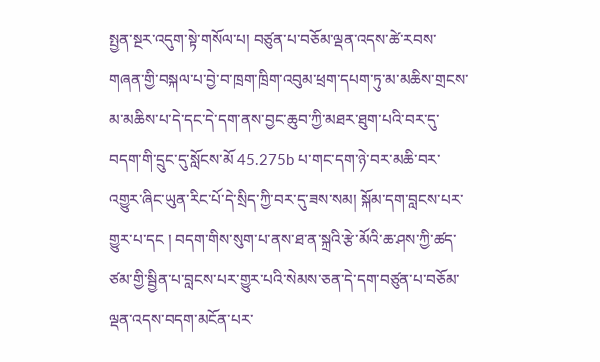སྤྱན་སྔར་འདུག་སྟེ་གསོལ་པ། བཙུན་པ་བཅོམ་ལྡན་འདས་ཚེ་རབས་གཞན་གྱི་བསྐལ་པ་བྱེ་བ་ཁྲག་ཁྲིག་འབུམ་ཕྲག་དཔག་ཏུ་མ་མཆིས་གྲངས་མ་མཆིས་པ་དེ་དང་དེ་དག་ནས་བྱང་ཆུབ་ཀྱི་མཐར་ཐུག་པའི་བར་དུ་བདག་གི་དྲུང་དུ་སློངས་མོ 45.275b པ་གང་དག་ཉེ་བར་མཆི་བར་འགྱུར་ཞིང་ཡུན་རིང་པོ་དེ་སྲིད་ཀྱི་བར་དུ་ཟས་སམ། སྐོམ་དག་བླངས་པར་གྱུར་པ་དང ། བདག་གིས་སུག་པ་ནས་ཐ་ན་སྐྲའི་རྩེ་མོའི་ཆ་ཤས་ཀྱི་ཚད་ཙམ་གྱི་སྦྱིན་པ་བླངས་པར་གྱུར་པའི་སེམས་ཅན་དེ་དག་བཙུན་པ་བཅོམ་ལྡན་འདས་བདག་མངོན་པར་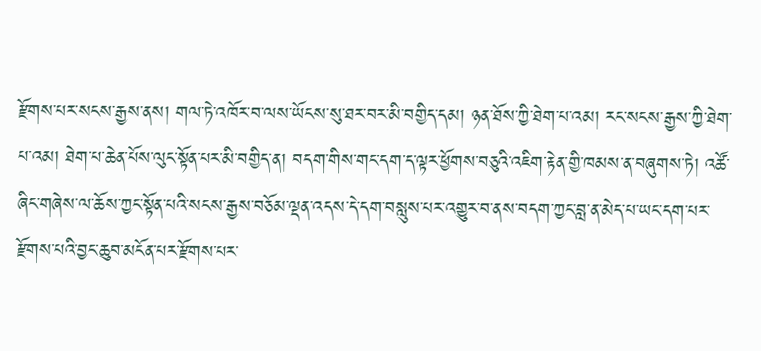རྫོགས་པར་སངས་རྒྱས་ནས། གལ་ཏེ་འཁོར་བ་ལས་ཡོངས་སུ་ཐར་བར་མི་བགྱིད་དམ། ཉན་ཐོས་ཀྱི་ཐེག་པ་འམ། རང་སངས་རྒྱས་ཀྱི་ཐེག་པ་འམ། ཐེག་པ་ཆེན་པོས་ལུང་སྟོན་པར་མི་བགྱིད་ན། བདག་གིས་གང་དག་ད་ལྟར་ཕྱོགས་བཅུའི་འཇིག་རྟེན་གྱི་ཁམས་ན་བཞུགས་ཏེ། འཚོ་ཞིང་གཞེས་ལ་ཆོས་ཀྱང་སྟོན་པའི་སངས་རྒྱས་བཅོམ་ལྡན་འདས་དེ་དག་བསླུས་པར་འགྱུར་བ་ནས་བདག་ཀྱང་བླ་ན་མེད་པ་ཡང་དག་པར་རྫོགས་པའི་བྱང་ཆུབ་མངོན་པར་རྫོགས་པར་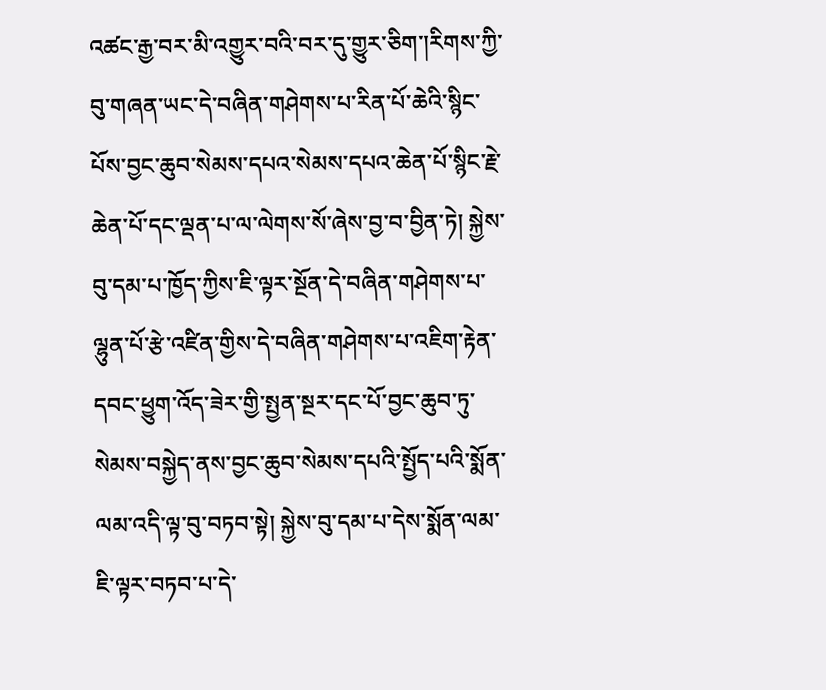འཚང་རྒྱ་བར་མི་འགྱུར་བའི་བར་དུ་གྱུར་ཅིག་།རིགས་ཀྱི་བུ་གཞན་ཡང་དེ་བཞིན་གཤེགས་པ་རིན་པོ་ཆེའི་སྙིང་པོས་བྱང་ཆུབ་སེམས་དཔའ་སེམས་དཔའ་ཆེན་པོ་སྙིང་རྗེ་ཆེན་པོ་དང་ལྡན་པ་ལ་ལེགས་སོ་ཞེས་བྱ་བ་བྱིན་ཏེ། སྐྱེས་བུ་དམ་པ་ཁྱོད་ཀྱིས་ཇི་ལྟར་སྔོན་དེ་བཞིན་གཤེགས་པ་ལྷུན་པོ་རྩེ་འཛིན་གྱིས་དེ་བཞིན་གཤེགས་པ་འཇིག་རྟེན་དབང་ཕྱུག་འོད་ཟེར་གྱི་སྤྱན་སྔར་དང་པོ་བྱང་ཆུབ་ཏུ་སེམས་བསྐྱེད་ནས་བྱང་ཆུབ་སེམས་དཔའི་སྤྱོད་པའི་སྨོན་ལམ་འདི་ལྟ་བུ་བཏབ་སྟེ། སྐྱེས་བུ་དམ་པ་དེས་སྨོན་ལམ་ཇི་ལྟར་བཏབ་པ་དེ་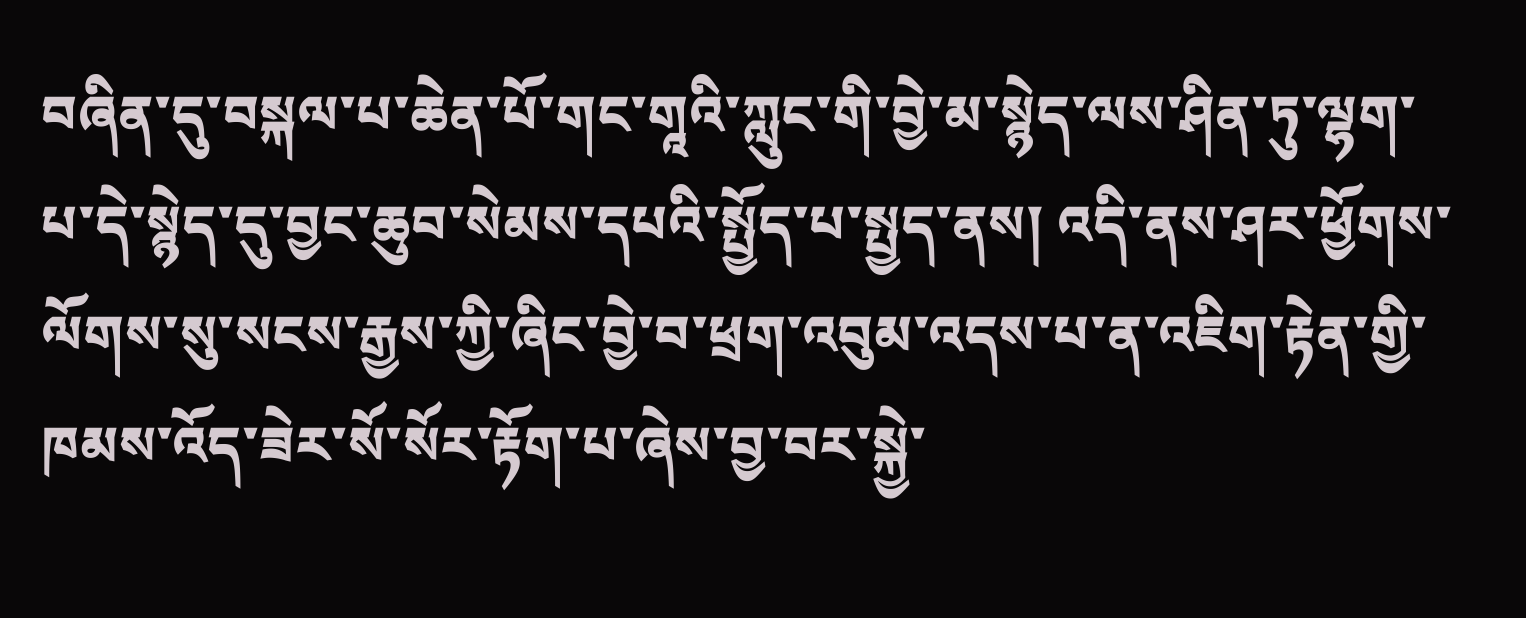བཞིན་དུ་བསྐལ་པ་ཆེན་པོ་གང་གཱའི་ཀླུང་གི་བྱེ་མ་སྙེད་ལས་ཤིན་ཏུ་ལྷག་པ་དེ་སྙེད་དུ་བྱང་ཆུབ་སེམས་དཔའི་སྤྱོད་པ་སྤྱད་ནས། འདི་ནས་ཤར་ཕྱོགས་ལོགས་སུ་སངས་རྒྱས་ཀྱི་ཞིང་བྱེ་བ་ཕྲག་འབུམ་འདས་པ་ན་འཇིག་རྟེན་གྱི་ཁམས་འོད་ཟེར་སོ་སོར་རྟོག་པ་ཞེས་བྱ་བར་སྐྱེ་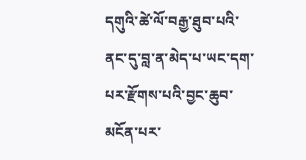དགུའི་ཚེ་ལོ་བརྒྱ་ཐུབ་པའི་ནང་དུ་བླ་ན་མེད་པ་ཡང་དག་པར་རྫོགས་པའི་བྱང་ཆུབ་མངོན་པར་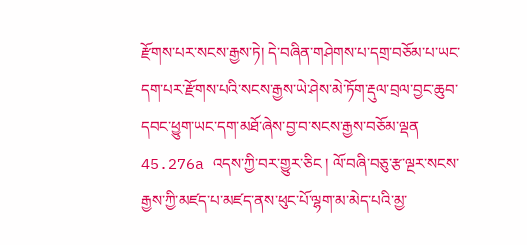རྫོགས་པར་སངས་རྒྱས་ཏེ། དེ་བཞིན་གཤེགས་པ་དགྲ་བཅོམ་པ་ཡང་དག་པར་རྫོགས་པའི་སངས་རྒྱས་ཡེ་ཤེས་མེ་ཏོག་རྡུལ་བྲལ་བྱང་ཆུབ་དབང་ཕྱུག་ཡང་དག་མཐོ་ཞེས་བྱ་བ་སངས་རྒྱས་བཅོམ་ལྡན 45.276a འདས་ཀྱི་བར་གྱུར་ཅིང ། ལོ་བཞི་བཅུ་རྩ་ལྔར་སངས་རྒྱས་ཀྱི་མཛད་པ་མཛད་ནས་ཕུང་པོ་ལྷག་མ་མེད་པའི་མྱ་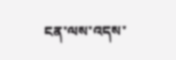ངན་ལས་འདས་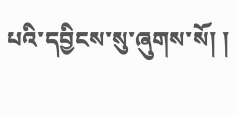པའི་དབྱིངས་སུ་ཞུགས་སོ། །